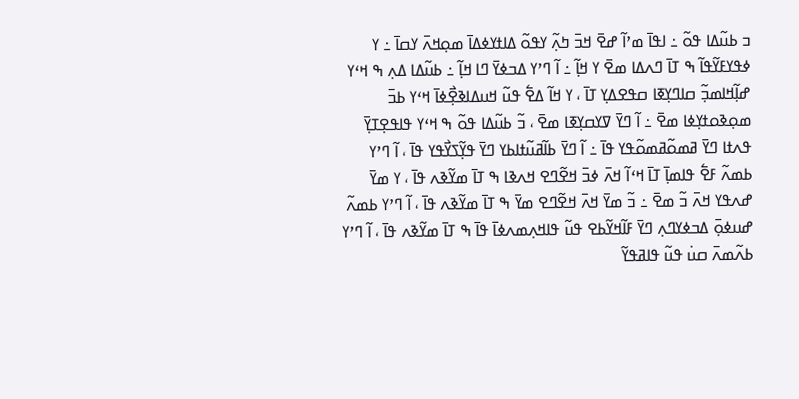ߏ ߕߎ߬ߡߊ ߟߋ߬ ߸ ߊߟߊ߫ ߘߴߊ߬ ߝߐ߫ ߞߏ߫ ߤߍ߲߬ ߌߟߋ߬ ߡߊߙߌߦߡߊ߫ ߘߋ߲ߞߍ߫ ߌߛߊ߫ ߸ ߌ ߦߟߌߓߌ߬ߟߊ߬ ߒ ߠߊ߫ ߣߍߡߊ ߘߐ߫ ߌ ߞߊ߲߬ ߸ ߊ߬ ߣߴߌ ߡߏߦߌ߫ ߣߊ ߞߊ߲߬ ߸ ߕߎ߬ߡߊ ߡߍ߲ ߒ ߞߵߌ ߝߊ߲߬ߞߊߘߏ߲߬ ߛߊߣߌ߲ߧߊ ߛߟߐߡߌ߲ ߠߊ߫ ، ߌ ߞߊ߬ ߡߐ߱ ߟߎ߬ ߞߎߡߊߢߐ߲߯ߦߊ߫ ߞߵߌ ߕߏ߫ ߘߋ߲ߢߋߙߌ߲ߦߊ ߘߐ߫ ߸ ߊ߬ ߣߌ߫ ߜߌߛߌ߲ߧߊ ߘߐ߫ ، ߏ߬ ߕߎ߬ߡߊ ߟߋ߬ ߒ ߞߵߌ ߟߊߟߐ߲ߠߌ߲߫ ߟߍߙߊ ߣߌ߫ ߥߘߋ߬ߥߘߋ߬ߟߌ ߟߊ߫ ߸ ߊ߬ ߣߌ߫ ߕߊ߬ߥߎ߬ߙߊߕߌ ߣߌ߫ ߟߌ߲߬ߖߌ߯ߟߌ ߟߊ߫ ، ߊ߬ ߣߴߌ ߕߘߍ߬ ߓߐ߱ ߟߊߘߊ߲߫ ߠߊ߫ ߞߵߊ߬ ߞߍ߫ ߦߏ߫ ߞߐ߬ߣߐ ߞߍߢߊ ߒ ߠߊ߫ ߘߌ߬ߢߍ ߟߊ߫ ، ߌ ߘߌ߫ ߝߍߟߌ ߞߍ߫ ߏ߬ ߘߐ߫ ߸ ߏ߬ ߘߌ߫ ߞߍ߫ ߞߐ߬ߣߐ ߘߌ߫ ߒ ߠߊ߫ ߘߌ߬ߢߍ ߟߊ߫ ، ߊ߬ ߣߴߌ ߕߘߍ߬ ߝߎߦߋ߲߫ ߡߏߦߌߣߍ߲ ߣߌ߫ ߓߊ߬ߞߌ߬ߕߐ ߟߎ߬ ߟߊߞߍ߲ߘߍߦߊ߫ ߟߊ߫ ߒ ߠߊ߫ ߘߌ߬ߢߍ ߟߊ߫ ، ߊ߬ ߣߴߌ ߕߍ߬ߘߍ߫ ߛߎ߭ ߟߎ߬ ߟߊߥߟߌ߬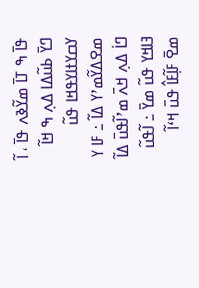ߟߊ߫ ߒ ߠߊ߫ ߘߌ߬ߢߍ ߟߊ߫ ، ߊ߬ ߣߌ߫ ߕߎ߬ߡߊ ߡߍ߲ ߒ ߞߊ߬ ߌߛߌߙߊߌߟߞߊ ߟߎ߬ ߘߐߡߌ߬ߘߴߌ ߡߊ߬ ߸ ߓߊ ߌ ߣߊ߭ ߡߍ߲ ߞߍ߫ ߘߴߊ߬ߟߎ߫ ߡߊ߬ ߔߊߞߌ ߟߎ߬ ߘߌ߫ ߸ ߊ߬ߟߎ߬ ߘߐ߫ ߓߊ߲߬ߓߊ߮ ߟߎ߫ ߞߵߊ߬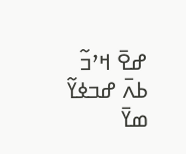ߝߐ߫ ߞߴߏ߬ ߕߍ߫ ߝߏߦߌ߬ ߘߌ߫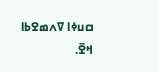ߛߎߦߊ ߜߍߘߐߕߊ ߞߐ߫.